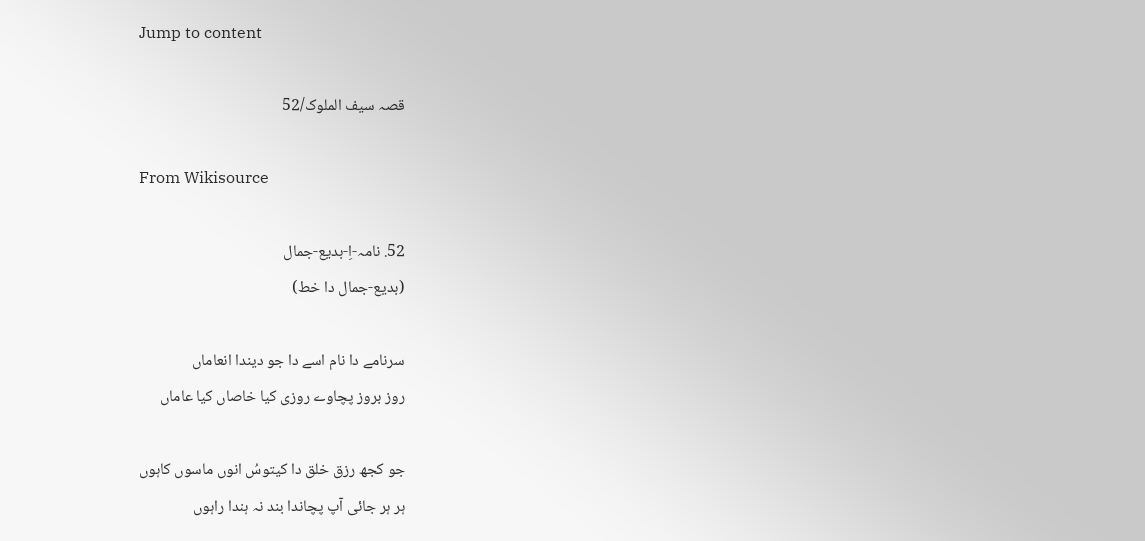Jump to content

قصہ سیف الملوک/52

From Wikisource

52. نامہ-اِ-بدیع-جمال
(بدیع-جمال دا خط)

سرنامے دا نام اسے دا جو دیندا انعاماں
روز بروز پچاوے روزی کیا خاصاں کیا عاماں

جو کجھ رزق خلق دا کیتوسُ انوں ماسوں کاہوں
ہر ہر جائی آپ پچاندا بند نہ ہندا راہوں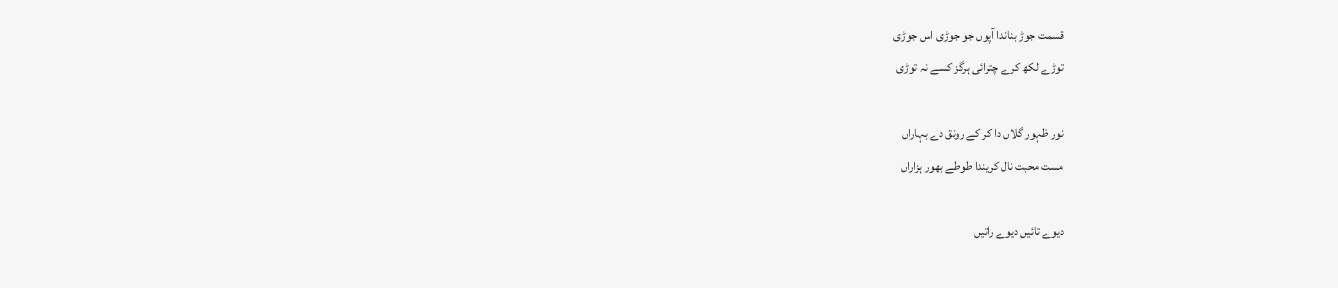قسمت جوڑ بناندا آپوں جو جوڑی اس جوڑی
توڑے لکھ کرے چترائی ہرگز کسے نہ توڑی

نور ظہور گلاں دا کر کے رونق دے بہاراں
مست محبت نال کریندا طوطے بھور ہزاراں

دیوے تائیں دیوے راتیں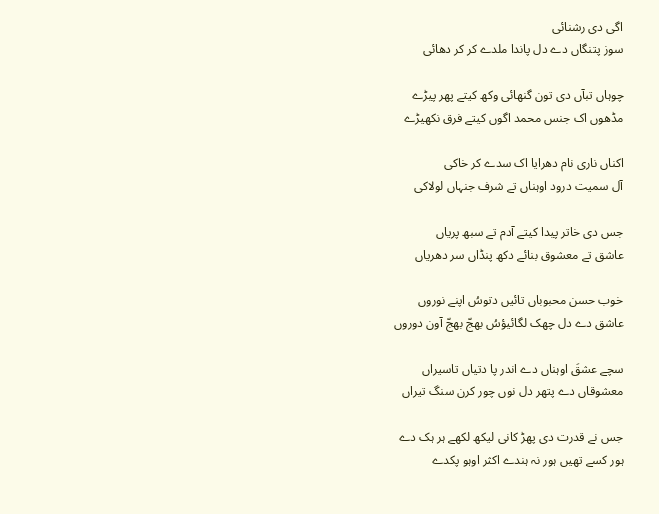اگی دی رشنائی
سوز پتنگاں دے دل پاندا ملدے کر کر دھائی

چوہاں تبآں دی تون گنھائی وکھ کیتے پھر پیڑے
مڈھوں اک جنس محمد اگوں کیتے فرق نکھیڑے

اکناں ناری نام دھرایا اک سدے کر خاکی
آل سمیت درود اوہناں تے شرف جنہاں لولاکی

جس دی خاتر پیدا کیتے آدم تے سبھ پریاں
عاشق تے معشوق بنائے دکھ پنڈاں سر دھریاں

خوب حسن محبوباں تائیں دتوسُ اپنے نوروں
عاشق دے دل چھک لگائیؤسُ بھجّ بھجّ آون دوروں

سچے عشقَ اوہناں دے اندر پا دتیاں تاسیراں
معشوقاں دے پتھر دل نوں چور کرن سنگ تیراں

جس نے قدرت دی پھڑ کانی لیکھ لکھے ہر ہک دے
ہور کسے تھیں ہور نہ ہندے اکثر اوہو پکدے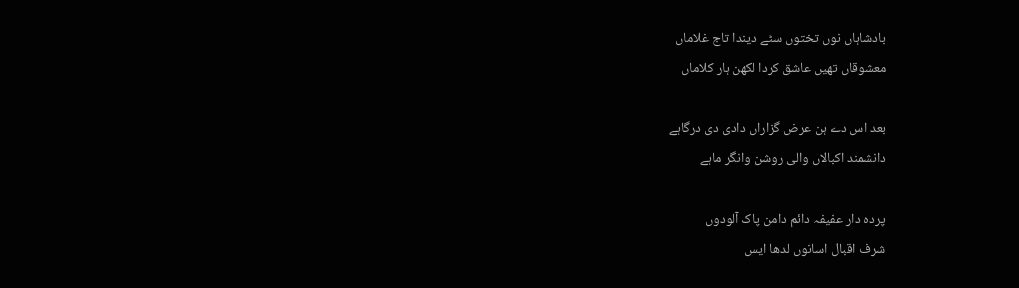بادشاہاں نوں تختوں سٹے دیندا تاج غلاماں
معشوقاں تھیں عاشق کردا لکھن ہار کلاماں

بعد اس دے ہن عرض گزاراں دادی دی درگاہے
دانشمند اکبالاں والی روشن وانگر ماہے

پردہ دار عفیفہ دائم دامن پاک آلودوں
شرف اقبال اسانوں لدھا ایس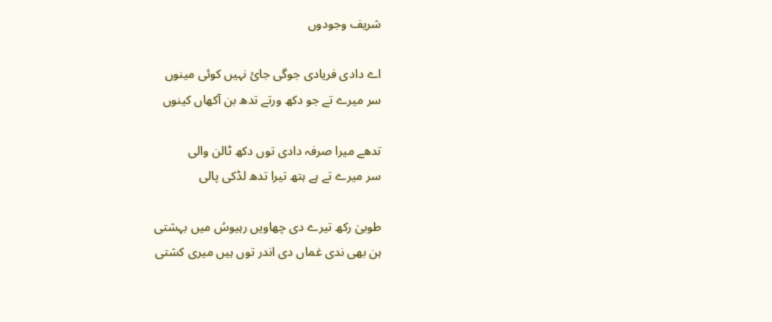شریف وجودوں

اے دادی فریادی جوگی جائ نہیں کوئی مینوں
سر میرے تے جو دکھ ورتے تدھ بن آکھاں کینوں

تدھے میرا صرفہ دادی توں دکھ ٹالن والی
سر میرے تے ہے ہتھ تیرا تدھ لڈکی پالی

طوبیٰ رکھ تیرے دی چھاویں رہیوسُ میں بہشتی
ہن بھی ندی غماں دی اندر توں ہیں میری کشتی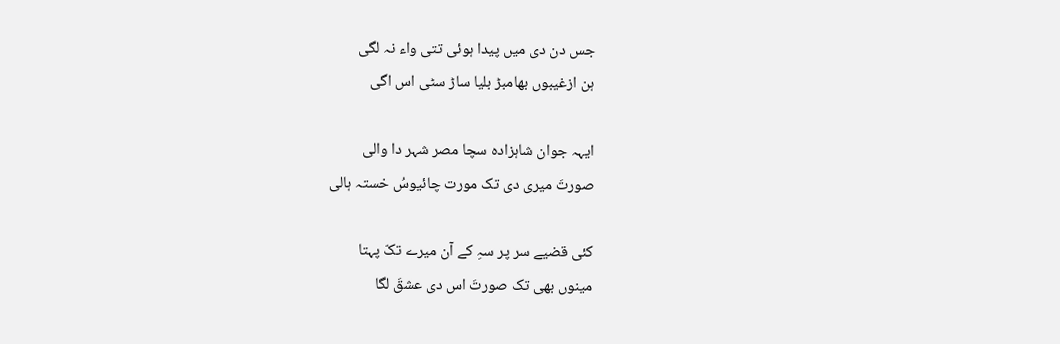جس دن دی میں پیدا ہوئی تتی واء نہ لگی
ہن ازغیبوں بھامبڑ بلیا ساڑ سٹی اس اگی

ایہہ جوان شاہزادہ سچا مصر شہر دا والی
صورتَ میری دی تک مورت چائیوسُ خستہ ہالی

کئی قضیے سر پر سہِ کے آن میرے تکّ پہتا
مینوں بھی تک صورتَ اس دی عشقَ لگا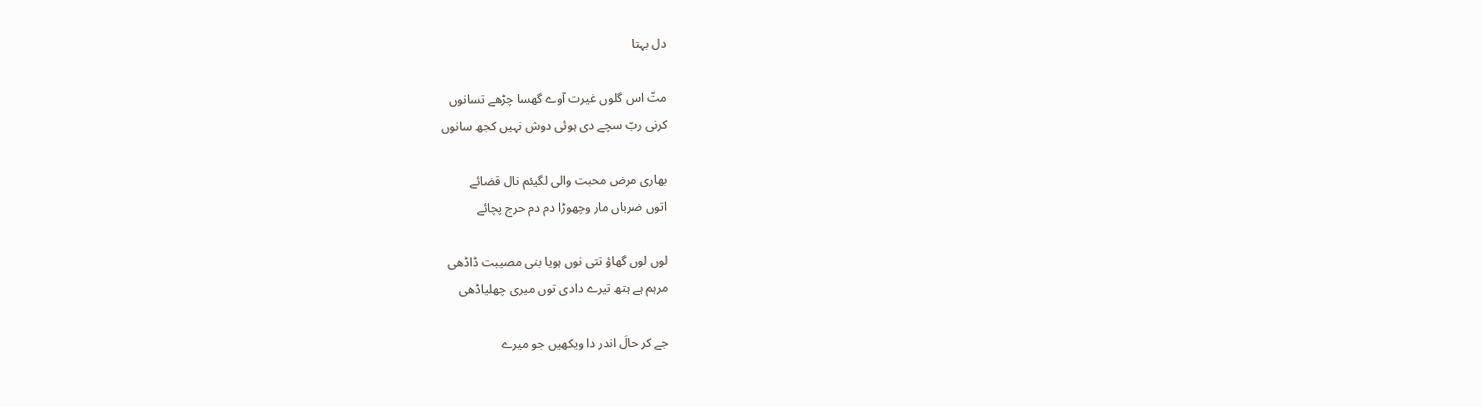دل بہتا

متّ اس گلوں غیرت آوے گھسا چڑھے تسانوں
کرنی ربّ سچے دی ہوئی دوش نہیں کجھ سانوں

بھاری مرض محبت والی لگیئم نال قضائے
اتوں ضرباں مار وچھوڑا دم دم حرج پچائے

لوں لوں گھاؤ تتی نوں ہویا بنی مصیبت ڈاڈھی
مرہم ہے ہتھ تیرے دادی توں میری چھلیاڈھی

جے کر حالَ اندر دا ویکھیں جو میرے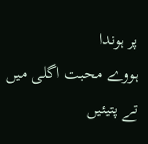پر ہوندا
ہووے محبت اگلی میں تے پتیئیں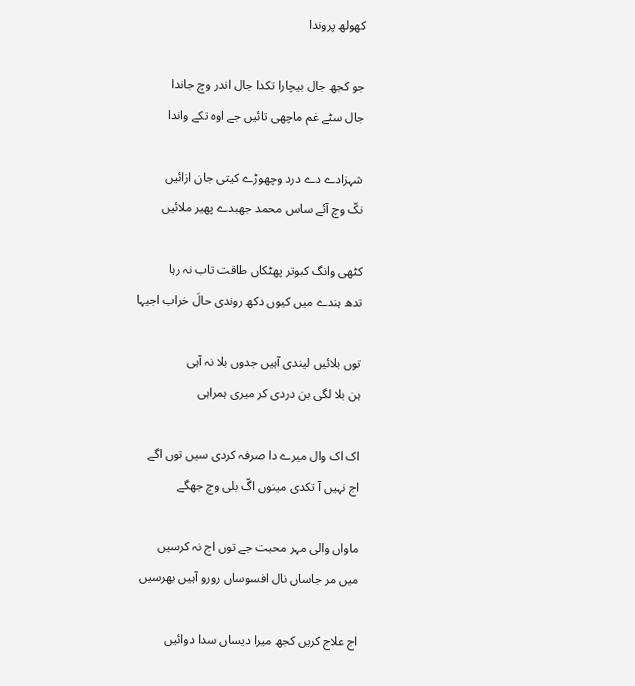کھولھ پروندا

جو کجھ جال بیچارا تکدا جال اندر وچ جاندا
جال سٹے غم ماچھی تائیں جے اوہ تکے واندا

شہزادے دے درد وچھوڑے کیتی جان ازائیں
نکّ وچ آئے ساس محمد جھبدے پھیر ملائیں

کٹھی وانگ کبوتر پھٹکاں طاقت تاب نہ رہا
تدھ ہندے میں کیوں دکھ روندی حالَ خراب اجیہا

توں بلائیں لیندی آہیں جدوں بلا نہ آہی
ہن بلا لگی بن دردی کر میری ہمراہی

اک اک وال میرے دا صرفہ کردی سیں توں اگے
اج نہیں آ تکدی مینوں اگّ بلی وچ جھگے

ماواں والی مہر محبت جے توں اج نہ کرسیں
میں مر جاساں نال افسوساں رورو آہیں بھرسیں

اج علاج کریں کجھ میرا دیساں سدا دوائیں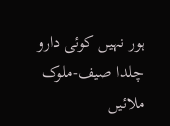ہور نہیں کوئی دارو چلدا صیف-ملوک ملائیں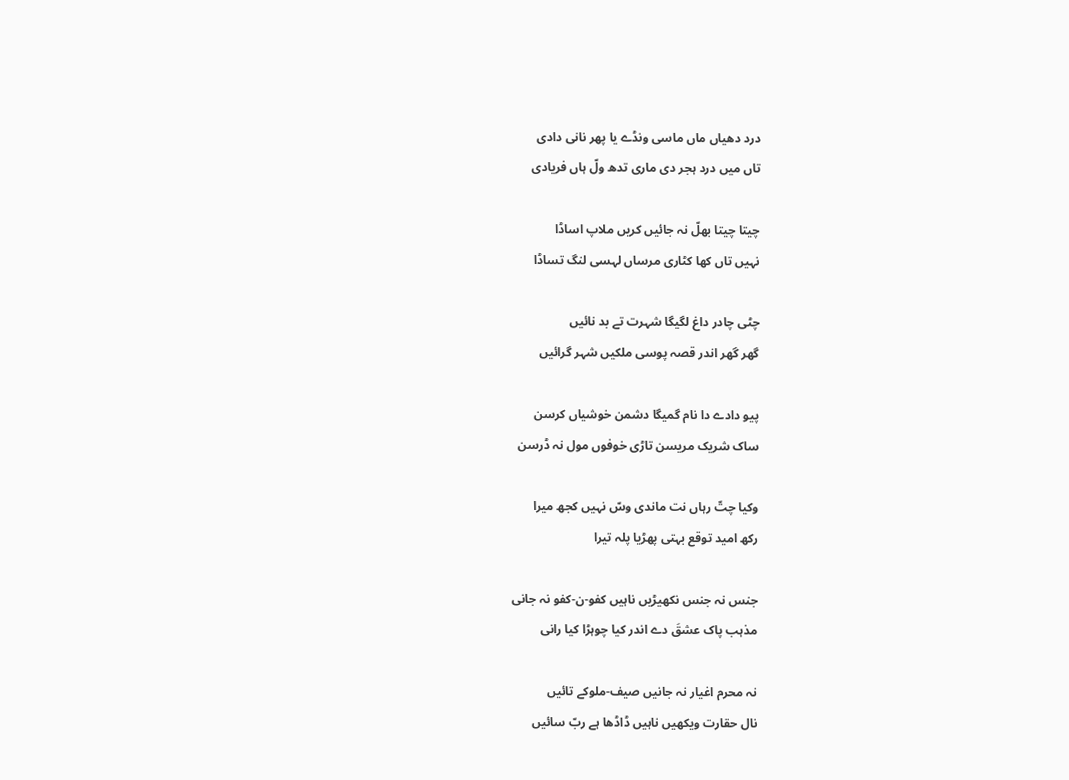درد دھیاں ماں ماسی ونڈے یا پھر نانی دادی
تاں میں درد ہجر دی ماری تدھ ولّ ہاں فریادی

چیتا چیتا بھلّ نہ جائیں کریں ملاپ اساڈا
نہیں تاں کھا کٹاری مرساں لہسی لنگ تساڈا

چٹی چادر داغ لگیگا شہرت تے بد نائیں
گھر گھر اندر قصہ پوسی ملکیں شہر گرائیں

پیو دادے دا نام گمیگا دشمن خوشیاں کرسن
ساک شریک مریسن تاڑی خوفوں مول نہ ڈرسن

وکیا چتّ رہاں نت ماندی وسّ نہیں کجھ میرا
رکھ امید توقع بہتی پھڑیا پلہ تیرا

جنس نہ جنس نکھیڑیں ناہیں کفو-ن-کفو نہ جانی
مذہب پاک عشقَ دے اندر کیا چوہڑا کیا رانی

نہ محرم اغیار نہ جانیں صیف-ملوکے تائیں
نال حقارت ویکھیں ناہیں ڈاڈھا ہے ربّ سائیں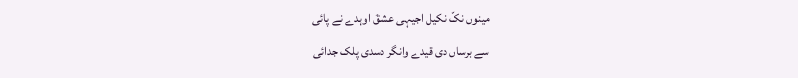مینوں نکّ نکیل اجیہی عشقَ اوہدے نے پائی
سے برساں دی قیدے وانگر دسدی پلک جدائی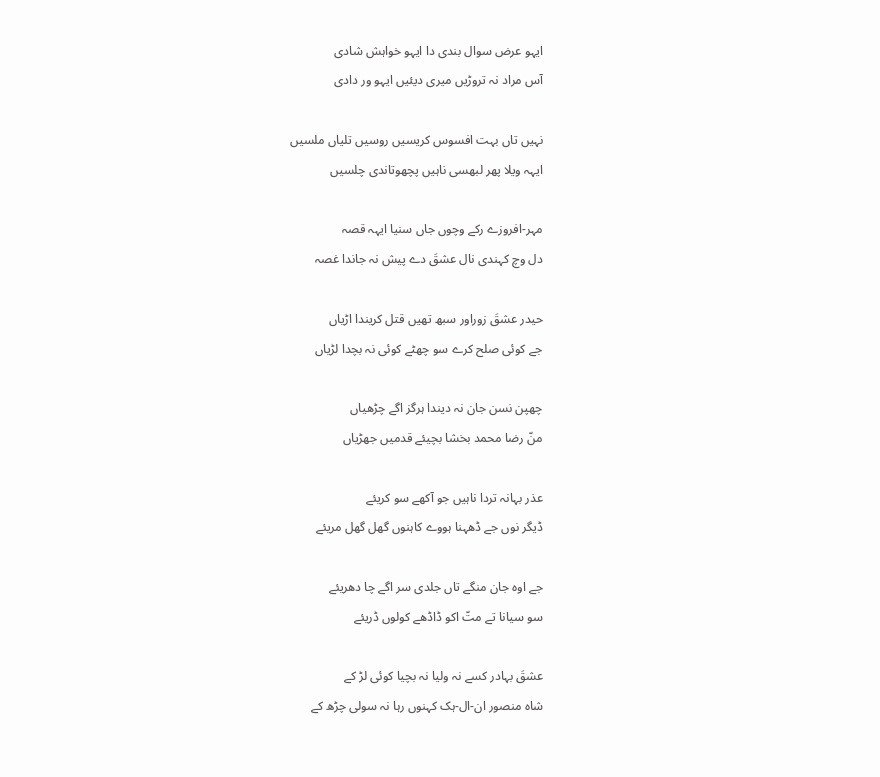ایہو عرض سوال بندی دا ایہو خواہش شادی
آس مراد نہ تروڑیں میری دیئیں ایہو ور دادی

نہیں تاں بہت افسوس کریسیں روسیں تلیاں ملسیں
ایہہ ویلا پھر لبھسی ناہیں پچھوتاندی چلسیں

مہر-افروزے رکے وچوں جاں سنیا ایہہ قصہ
دل وچ کہندی نال عشقَ دے پیش نہ جاندا غصہ

حیدر عشقَ زوراور سبھ تھیں قتل کریندا اڑیاں
جے کوئی صلح کرے سو چھٹے کوئی نہ بچدا لڑیاں

چھپن نسن جان نہ دیندا ہرگز اگے چڑھیاں
منّ رضا محمد بخشا بچیئے قدمیں جھڑیاں

عذر بہانہ تردا ناہیں جو آکھے سو کریئے
ڈیگر نوں جے ڈھہنا ہووے کاہنوں گھل گھل مریئے

جے اوہ جان منگے تاں جلدی سر اگے چا دھریئے
سو سیانا تے متّ اکو ڈاڈھے کولوں ڈریئے

عشقَ بہادر کسے نہ ولیا نہ بچیا کوئی لڑ کے
شاہ منصور ان-ال-ہک کہنوں رہا نہ سولی چڑھ کے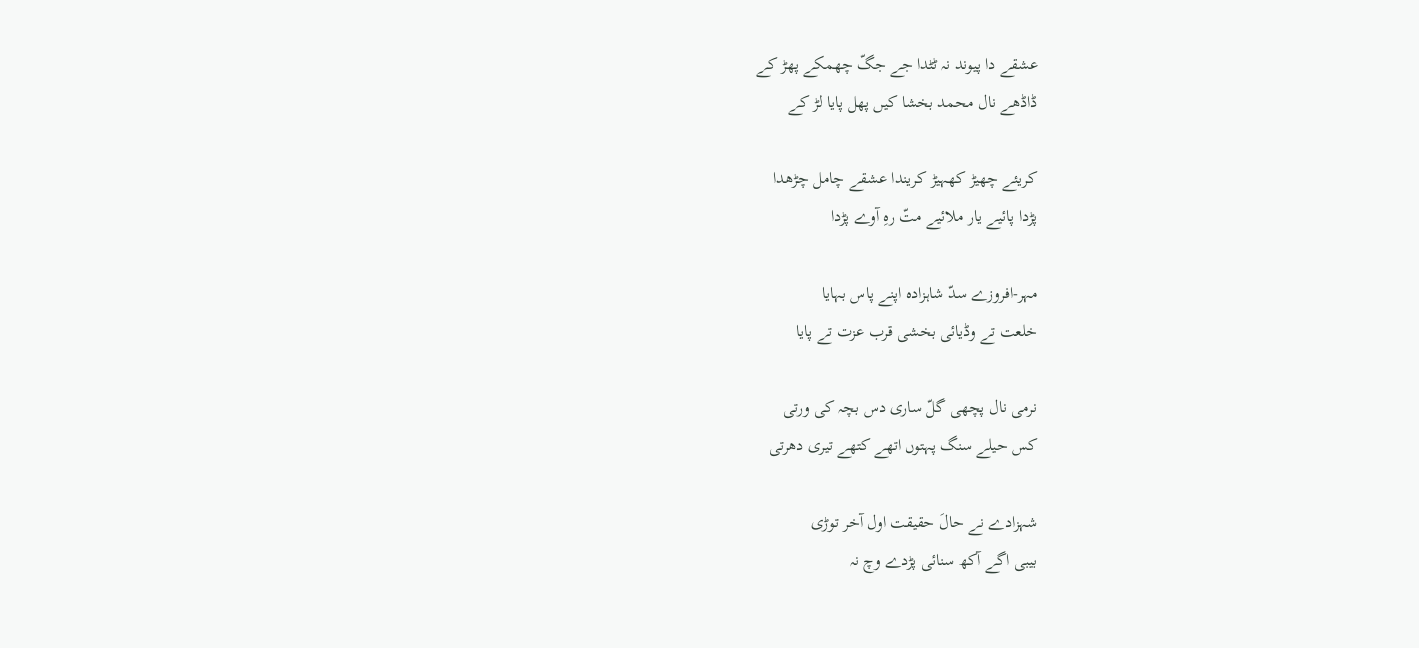عشقے دا پیوند نہ ٹٹدا جے جگّ چھمکے پھڑ کے
ڈاڈھے نال محمد بخشا کیں پھل پایا لڑ کے

کریئے چھیڑ کھہیڑ کریندا عشقے چامل چڑھدا
پڑدا پائیے یار ملائیے متّ رہِ آوے پڑدا

مہر-افروزے سدّ شاہزادہ اپنے پاس بہایا
خلعت تے وڈیائی بخشی قرب عزت تے پایا

نرمی نال پچھی گلّ ساری دس بچہ کی ورتی
کس حیلے سنگ پہتوں اتھے کتھے تیری دھرتی

شہزادے نے حالَ حقیقت اول آخر توڑی
بیبی اگے آکھ سنائی پڑدے وچ نہ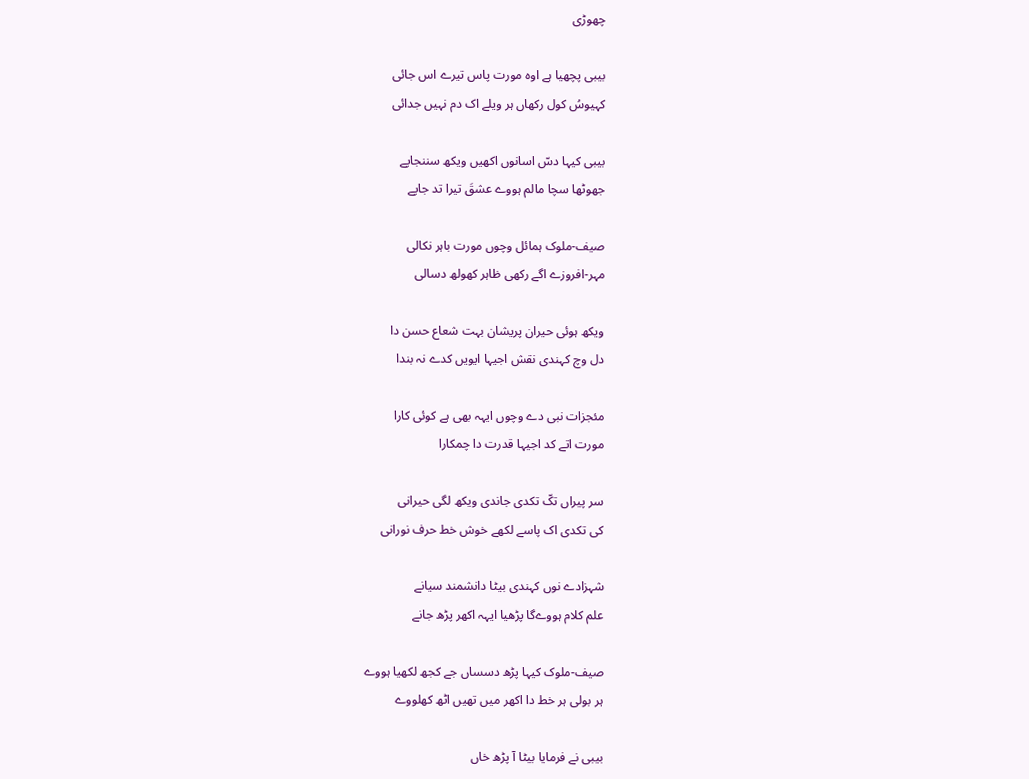چھوڑی

بیبی پچھیا ہے اوہ مورت پاس تیرے اس جائی
کہیوسُ کول رکھاں ہر ویلے اک دم نہیں جدائی

بیبی کیہا دسّ اسانوں اکھیں ویکھ سننجاپے
جھوٹھا سچا مالم ہووے عشقَ تیرا تد جاپے

صیف-ملوک ہمائل وچوں مورت باہر نکالی
مہر-افروزے اگے رکھی ظاہر کھولھ دسالی

ویکھ ہوئی حیران پریشان بہت شعاع حسن دا
دل وچ کہندی نقش اجیہا ایویں کدے نہ بندا

مئجزات نبی دے وچوں ایہہ بھی ہے کوئی کارا
مورت اتے کد اجیہا قدرت دا چمکارا

سر پیراں تکّ تکدی جاندی ویکھ لگی حیرانی
کی تکدی اک پاسے لکھے خوش خط حرف نورانی

شہزادے نوں کہندی بیٹا دانشمند سیانے
علم کلام ہووےگا پڑھیا ایہہ اکھر پڑھ جانے

صیف-ملوک کیہا پڑھ دسساں جے کجھ لکھیا ہووے
ہر بولی ہر خط دا اکھر میں تھیں اٹھ کھلووے

بیبی نے فرمایا بیٹا آ پڑھ خاں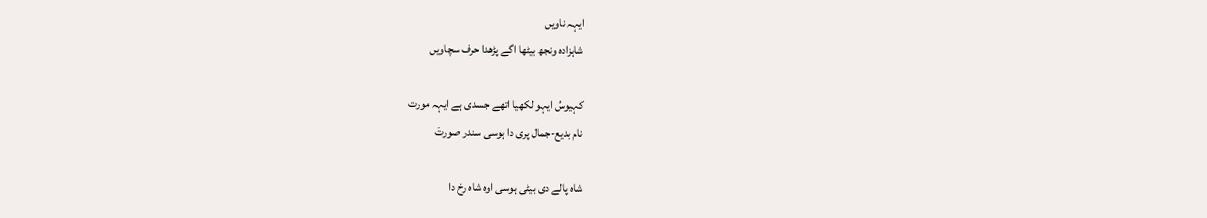ایہہ ناویں
شاہزادہ ونجھ بیٹھا اگے پڑھدا حرف سچاویں

کہیوسُ ایہو لکھیا اتھے جسدی ہے ایہہ مورت
نام بدیع-جمال پری دا ہوسی سندر صورتَ

شاہ پالے دی بیٹی ہوسی اوہ شاہ رخ دا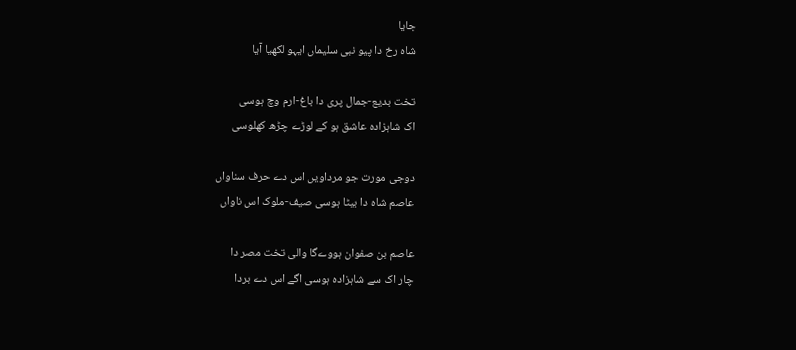جایا
شاہ رخ دا پیو نبی سلیماں ایہو لکھیا آیا

تخت بدیع-جمال پری دا باغ-ارم وچ ہوسی
اک شاہزادہ عاشق ہو کے لوڑے چڑھ کھلوسی

دوجی مورت جو مرداویں اس دے حرف سناواں
عاصم شاہ دا بیٹا ہوسی صیف-ملوک اس ناواں

عاصم بن صفوان ہووےگا والی تخت مصر دا
چار اک سے شاہزادہ ہوسی اگے اس دے بردا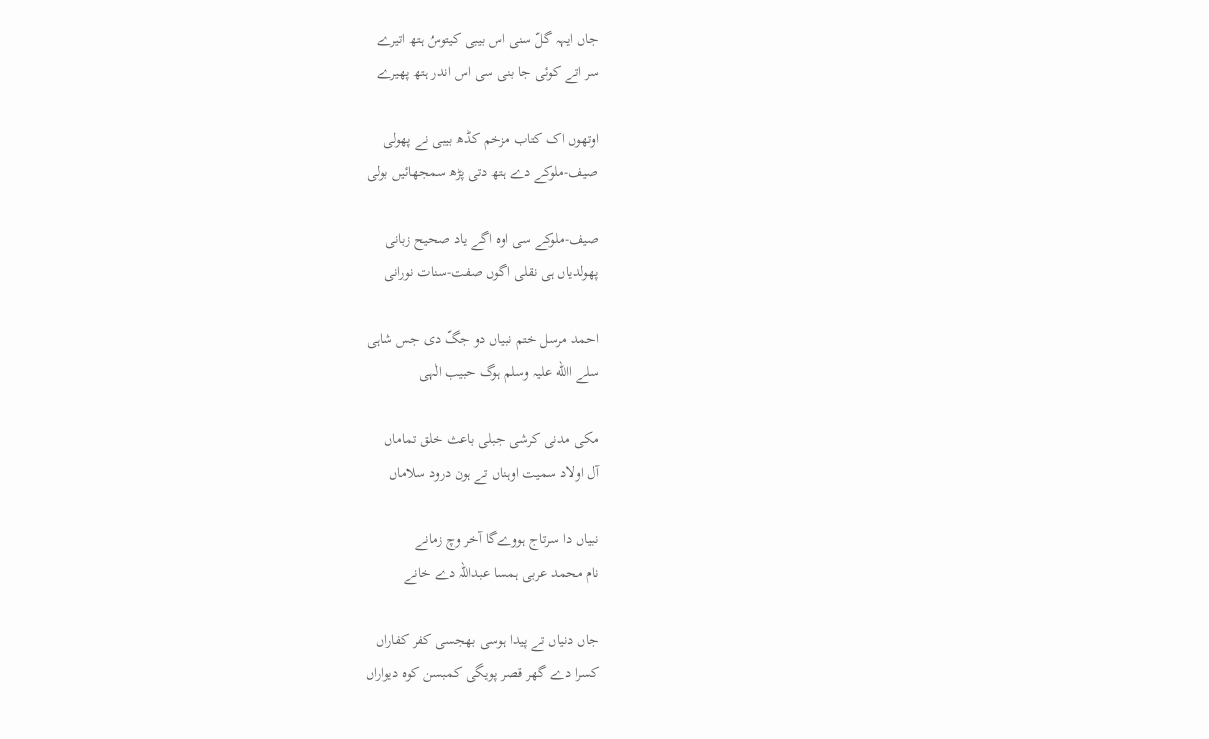جاں ایہہ گلّ سنی اس بیبی کیتوسُ ہتھ اتیرے
سر اتے کوئی جا بنی سی اس اندر ہتھ پھیرے

اوتھوں اک کتاب مزخم کڈھ بیبی نے پھولی
صیف-ملوکے دے ہتھ دتی پڑھ سمجھائیں بولی

صیف-ملوکے سی اوہ اگے یاد صحیح زبانی
پھولدیاں ہی نقلی اگوں صفت-سنات نورانی

احمد مرسل ختم نبیاں دو جگّ دی جس شاہی
سلے االله علیہ وسلم ہوگ حبیب الٰہی

مکی مدنی کرشی جبلی باعث خلق تماماں
آل اولاد سمیت اوہناں تے ہون درود سلاماں

نبیاں دا سرتاج ہووےگا آخر وچ زمانے
نام محمد عربی ہمسا عبداللہ دے خانے

جاں دنیاں تے پیدا ہوسی بھجسی کفر کفاراں
کسرا دے گھر قصر پویگی کمبسن کوہ دیواراں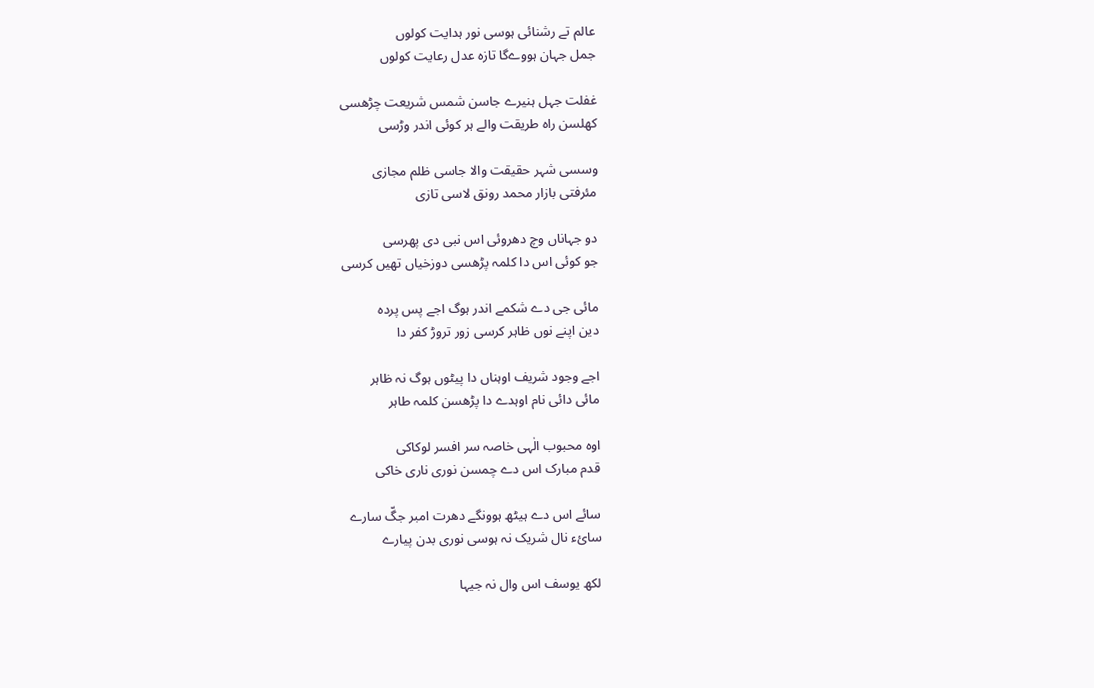عالم تے رشنائی ہوسی نور ہدایت کولوں
جمل جہان ہووےگا تازہ عدل رعایت کولوں

غفلت جہل ہنیرے جاسن شمس شریعت چڑھسی
کھلسن راہ طریقت والے ہر کوئی اندر وڑسی

وسسی شہر حقیقت والا جاسی ظلم مجازی
مئرفتی بازار محمد رونق لاسی تازی

دو جہاناں وچ دھروئی اس نبی دی پھرسی
جو کوئی اس دا کلمہ پڑھسی دوزخیاں تھیں کرسی

مائی جی دے شکمے اندر ہوگ اجے پس پردہ
دین اپنے نوں ظاہر کرسی زور تروڑ کفر دا

اجے وجود شریف اوہناں دا پیٹوں ہوگ نہ ظاہر
مائی دائی نام اوہدے دا پڑھسن کلمہ طاہر

اوہ محبوب الٰہی خاصہ سر افسر لوکاکی
قدم مبارک اس دے چمسن نوری ناری خاکی

سائے اس دے ہیٹھ ہوونگے دھرت امبر جگّ سارے
سائء نال شریک نہ ہوسی نوری بدن پیارے

لکھ یوسف اس وال نہ جیہا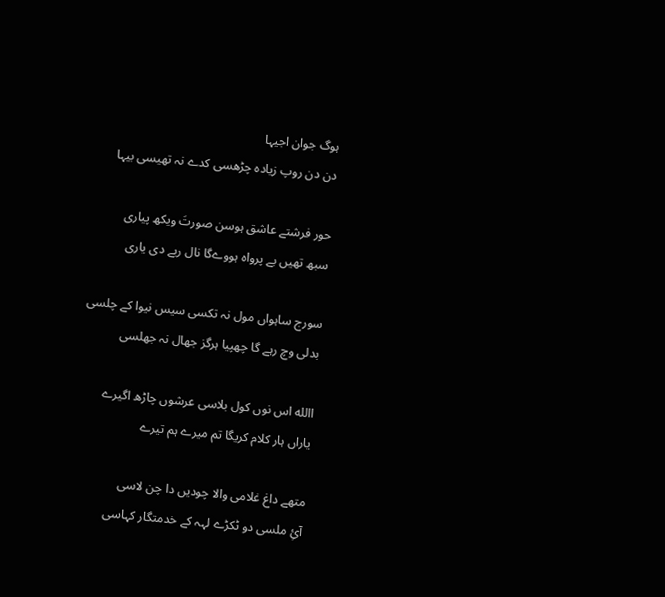ہوگ جوان اجیہا
دن دن روپ زیادہ چڑھسی کدے نہ تھیسی بیہا

حور فرشتے عاشق ہوسن صورتَ ویکھ پیاری
سبھ تھیں بے پرواہ ہووےگا نال ربے دی یاری

سورج ساہواں مول نہ تکسی سیس نیوا کے چلسی
بدلی وچ رہے گا چھپیا ہرگز جھال نہ جھلسی

االله اس نوں کول بلاسی عرشوں چاڑھ اگیرے
یاراں ہار کلام کریگا تم میرے ہم تیرے

متھے داغ غلامی والا چودیں دا چن لاسی
آئِ ملسی دو ٹکڑے لہہ کے خدمتگار کہاسی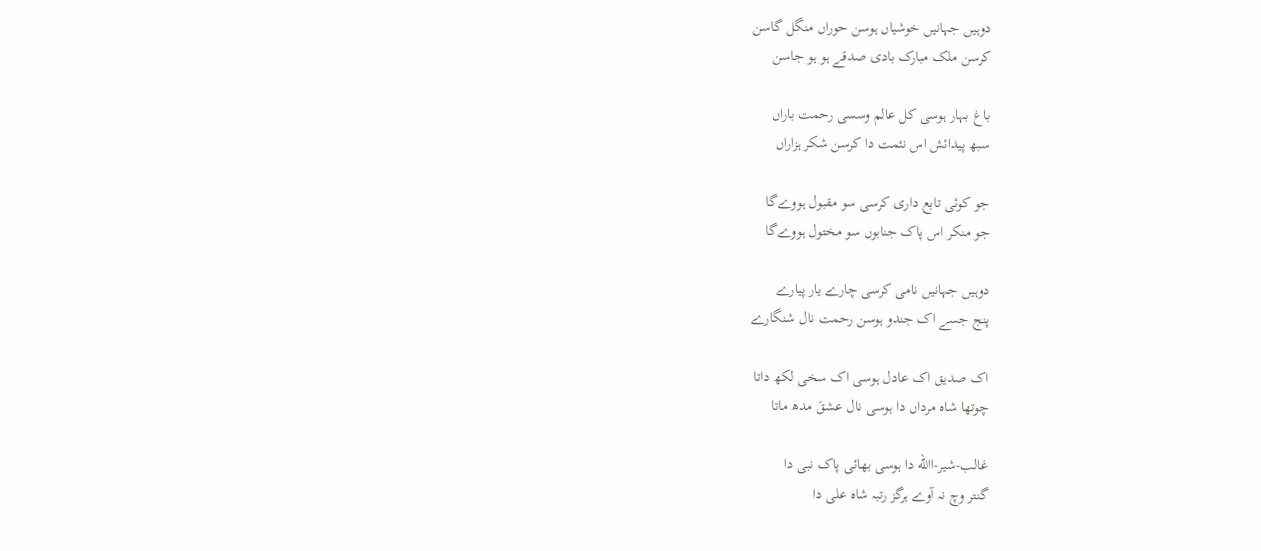دوہیں جہانیں خوشیاں ہوسن حوراں منگل گاسن
کرسن ملک مبارک بادی صدقے ہو ہو جاسن

باغ بہار ہوسی کل عالم وسسی رحمت باراں
سبھ پیدائش اس نئمت دا کرسن شکر ہزاراں

جو کوئی تابع داری کرسی سو مقبول ہووےگا
جو منکر اس پاک جنابوں سو مختول ہووےگا

دوہیں جہانیں نامی کرسی چارے یار پیارے
پنج جسے اک جندو ہوسن رحمت نال شنگارے

اک صدیق اک عادل ہوسی اک سخی لکھ داتا
چوتھا شاہ مرداں دا ہوسی نال عشقَ مدھ ماتا

غالب-شیر-االله دا ہوسی بھائی پاک نبی دا
گنتر وچ نہ آوے ہرگز رتبہ شاہ علی دا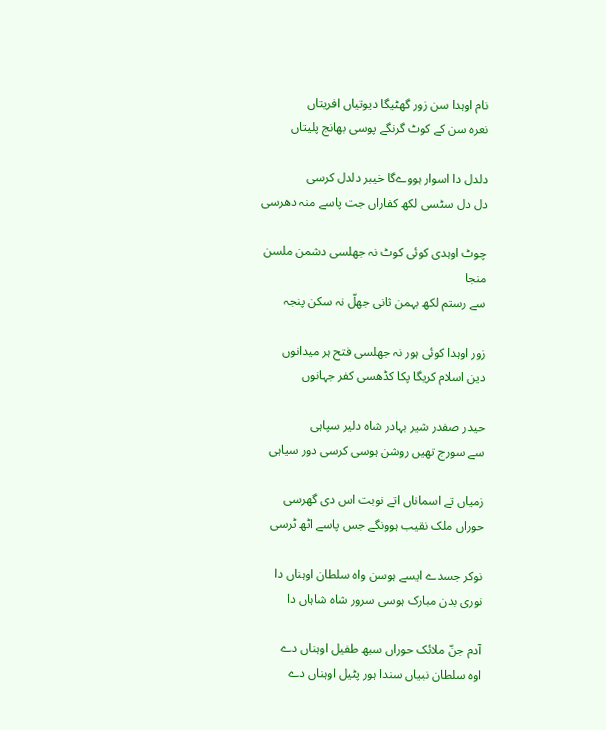نام اوہدا سن زور گھٹیگا دیوتیاں افریتاں
نعرہ سن کے کوٹ گرنگے پوسی بھانج پلیتاں

دلدل دا اسوار ہووےگا خیبر دلدل کرسی
دل دل سٹسی لکھ کفاراں جت پاسے منہ دھرسی

چوٹ اوہدی کوئی کوٹ نہ جھلسی دشمن ملسن منجا
سے رستم لکھ بہمن ثانی جھلّ نہ سکن پنجہ

زور اوہدا کوئی ہور نہ جھلسی فتح ہر میدانوں
دین اسلام کریگا پکا کڈھسی کفر جہانوں

حیدر صفدر شیر بہادر شاہ دلیر سپاہی
سے سورج تھیں روشن ہوسی کرسی دور سیاہی

زمیاں تے اسماناں اتے نوبت اس دی گھرسی
حوراں ملک نقیب ہوونگے جس پاسے اٹھ ٹرسی

نوکر جسدے ایسے ہوسن واہ سلطان اوہناں دا
نوری بدن مبارک ہوسی سرور شاہ شاہاں دا

آدم جنّ ملائک حوراں سبھ طفیل اوہناں دے
اوہ سلطان نبیاں سندا ہور پٹیل اوہناں دے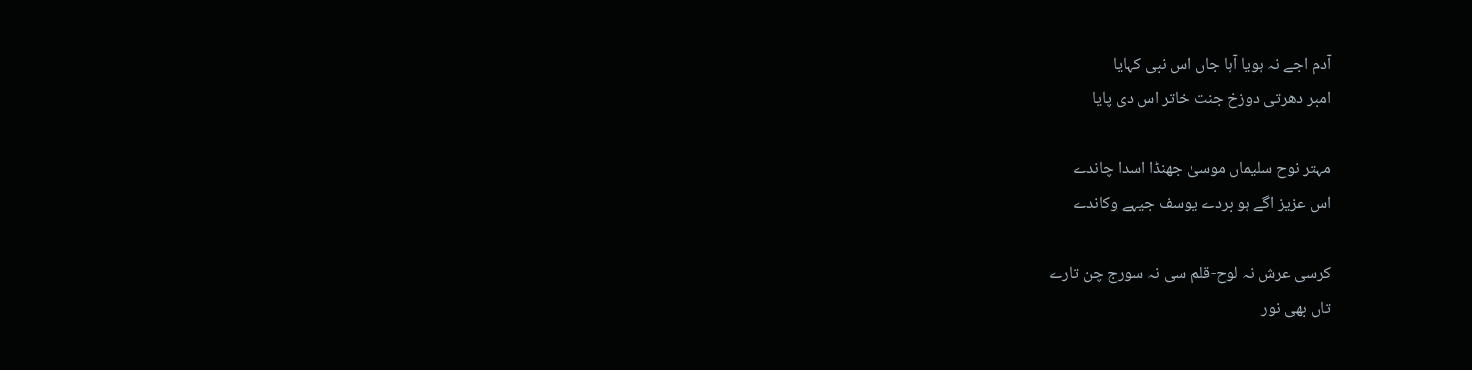آدم اجے نہ ہویا آہا جاں اس نبی کہایا
امبر دھرتی دوزخ جنت خاتر اس دی پایا

مہتر نوح سلیماں موسیٰ جھنڈا اسدا چاندے
اس عزیز اگے ہو بردے یوسف جیہے وکاندے

کرسی عرش نہ لوح-قلم سی نہ سورج چن تارے
تاں بھی نور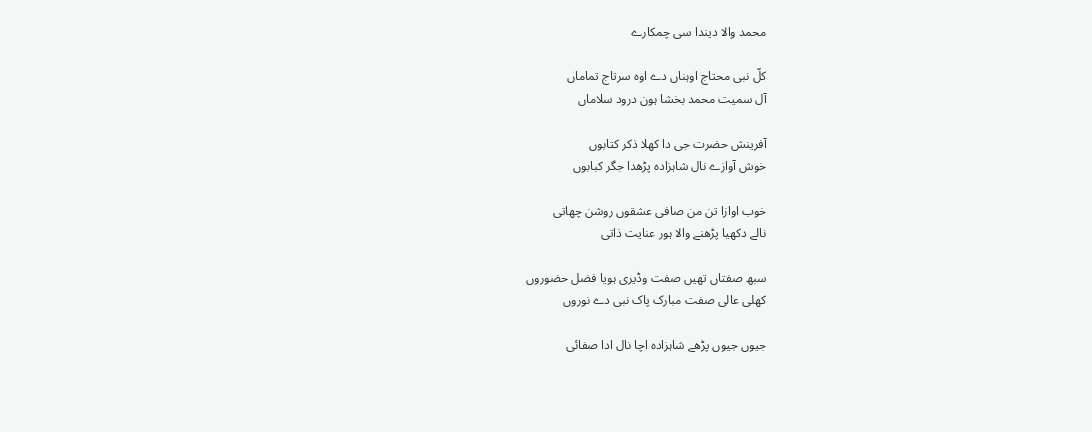محمد والا دیندا سی چمکارے

کلّ نبی محتاج اوہناں دے اوہ سرتاج تماماں
آل سمیت محمد بخشا ہون درود سلاماں

آفرینش حضرت جی دا کھلا ذکر کتابوں
خوش آوازے نال شاہزادہ پڑھدا جگر کبابوں

خوب اوازا تن من صافی عشقوں روشن چھاتی
نالے دکھیا پڑھنے والا ہور عنایت ذاتی

سبھ صفتاں تھیں صفت وڈیری ہویا فضل حضوروں
کھلی عالی صفت مبارک پاک نبی دے نوروں

جیوں جیوں پڑھے شاہزادہ اچا نال ادا صفائی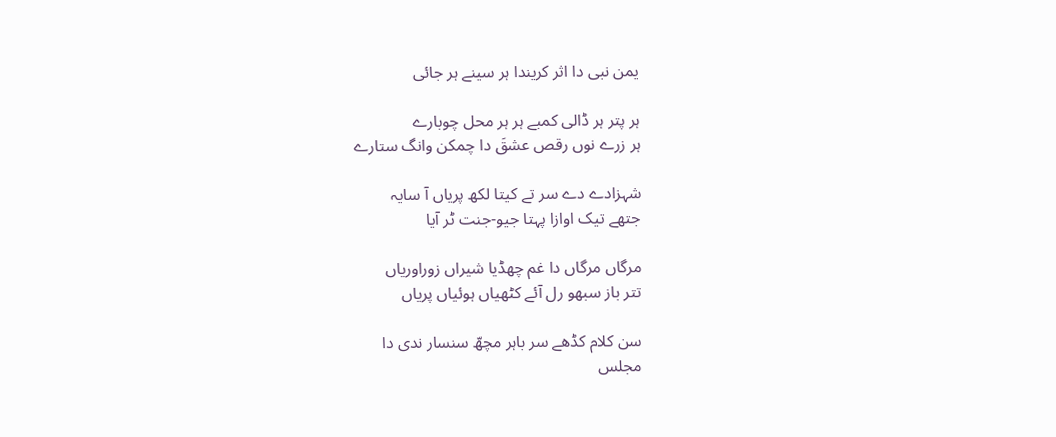یمن نبی دا اثر کریندا ہر سینے ہر جائی

ہر پتر ہر ڈالی کمبے ہر ہر محل چوبارے
ہر زرے نوں رقص عشقَ دا چمکن وانگ ستارے

شہزادے دے سر تے کیتا لکھ پریاں آ سایہ
جتھے تیک اوازا پہتا جیو-جنت ٹر آیا

مرگاں مرگاں دا غم چھڈیا شیراں زوراوریاں
تتر باز سبھو رل آئے کٹھیاں ہوئیاں پریاں

سن کلام کڈھے سر باہر مچھّ سنسار ندی دا
مجلس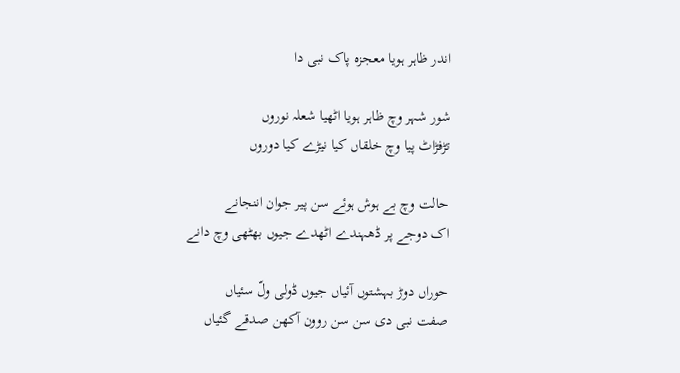اندر ظاہر ہویا معجزہ پاک نبی دا

شور شہر وچ ظاہر ہویا اٹھیا شعلہ نوروں
تڑفڑاٹ پیا وچ خلقاں کیا نیڑے کیا دوروں

حالت وچ بے ہوش ہوئے سن پیر جوان اننجانے
اک دوجے پر ڈھہندے اٹھدے جیوں بھٹھی وچ دانے

حوراں دوڑ بہشتوں آئیاں جیوں ڈولی ولّ سئیاں
صفت نبی دی سن سن روون آکھن صدقے گئیاں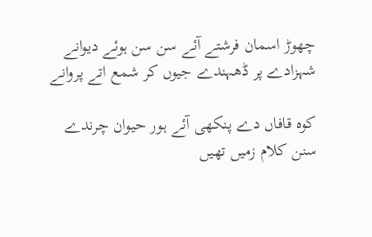چھوڑ اسمان فرشتے آئے سن سن ہوئے دیوانے
شہزادے پر ڈھہندے جیوں کر شمع اتے پروانے

کوہ قافاں دے پنکھی آئے ہور حیوان چرندے
سنن کلام زمیں تھیں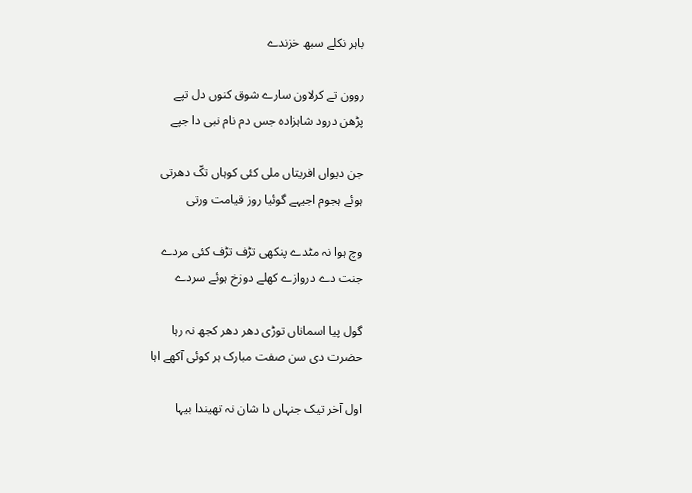باہر نکلے سبھ خزندے

روون تے کرلاون سارے شوق کنوں دل تپے
پڑھن درود شاہزادہ جس دم نام نبی دا جپے

جن دیواں افریتاں ملی کئی کوہاں تکّ دھرتی
ہوئے ہجوم اجیہے گوئیا روز قیامت ورتی

وچ ہوا نہ مٹدے پنکھی تڑف تڑف کئی مردے
جنت دے دروازے کھلے دوزخ ہوئے سردے

گول پیا اسماناں توڑی دھر دھر کجھ نہ رہا
حضرت دی سن صفت مبارک ہر کوئی آکھے اہا

اول آخر تیک جنہاں دا شان نہ تھیندا بیہا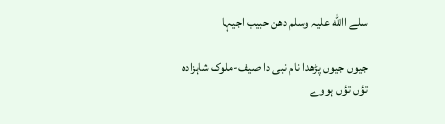سلے االله علیہ وسلم دھن حبیب اجیہا

جیوں جیوں پڑھدا نام نبی دا صیف-ملوک شاہزادہ
تؤں تؤں ہووے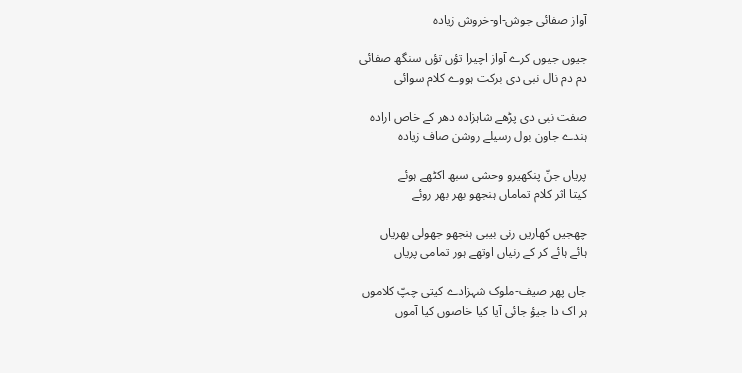آواز صفائی جوش-او-خروش زیادہ

جیوں جیوں کرے آواز اچیرا تؤں تؤں سنگھ صفائی
دم دم نال نبی دی برکت ہووے کلام سوائی

صفت نبی دی پڑھے شاہزادہ دھر کے خاص ارادہ
ہندے جاون بول رسیلے روشن صاف زیادہ

پریاں جنّ پنکھیرو وحشی سبھ اکٹھے ہوئے
کیتا اثر کلام تماماں ہنجھو بھر بھر روئے

چھجیں کھاریں رنی بیبی ہنجھو جھولی بھریاں
ہائے ہائے کر کے رنیاں اوتھے ہور تمامی پریاں

جاں پھر صیف-ملوک شہزادے کیتی چپّ کلاموں
ہر اک دا جیؤ جائی آیا کیا خاصوں کیا آموں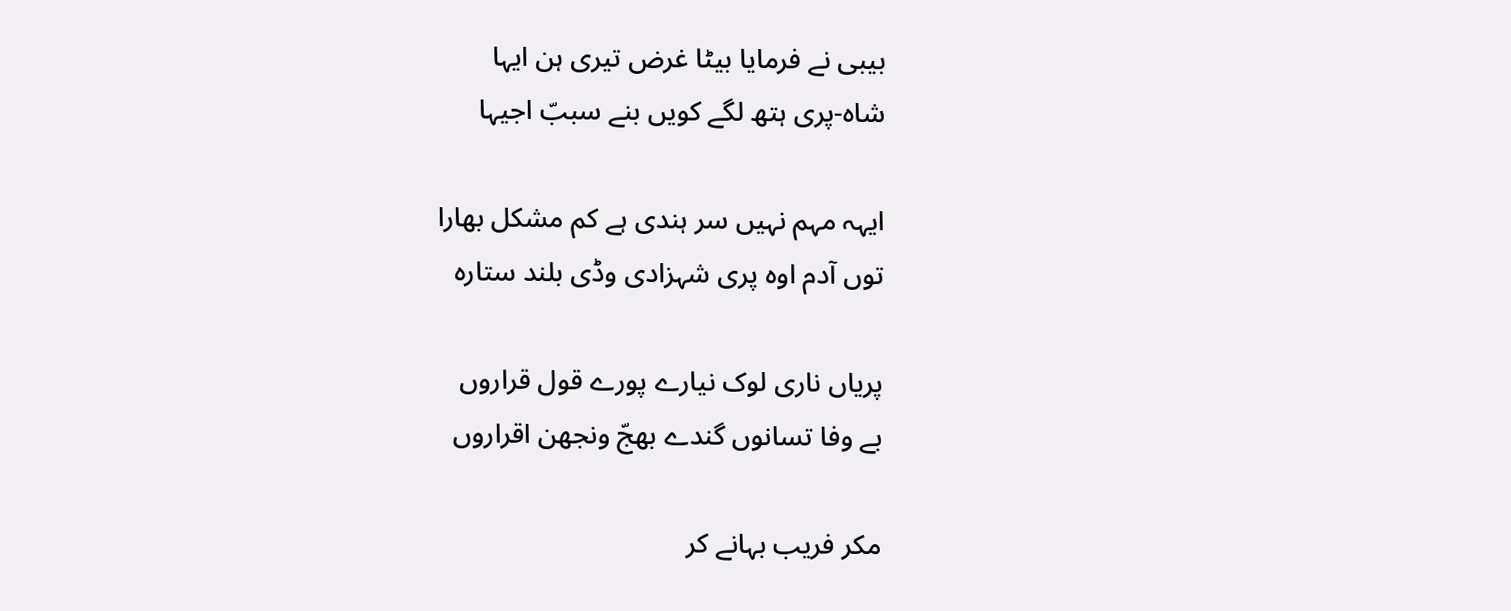بیبی نے فرمایا بیٹا غرض تیری ہن ایہا
شاہ-پری ہتھ لگے کویں بنے سببّ اجیہا

ایہہ مہم نہیں سر ہندی ہے کم مشکل بھارا
توں آدم اوہ پری شہزادی وڈی بلند ستارہ

پریاں ناری لوک نیارے پورے قول قراروں
بے وفا تسانوں گندے بھجّ ونجھن اقراروں

مکر فریب بہانے کر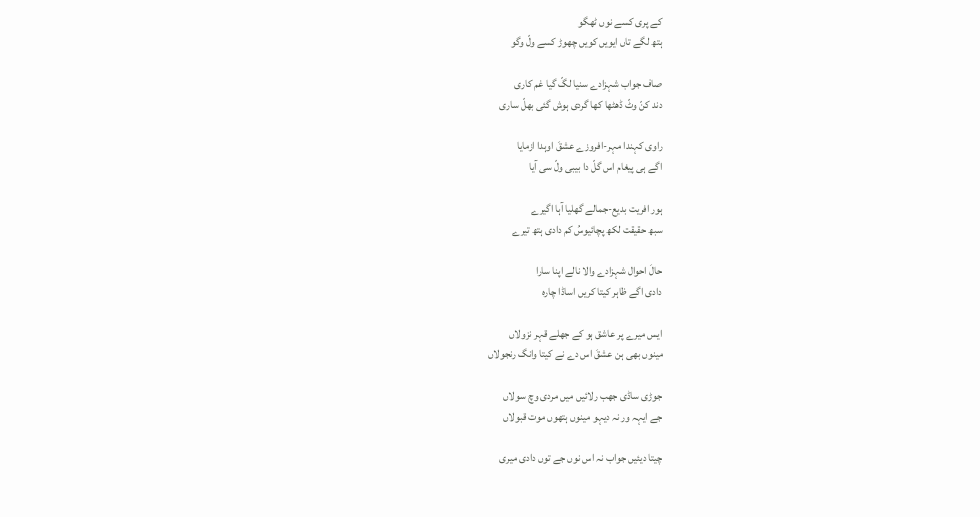کے پری کسے نوں ٹھگو
ہتھ لگے تاں ایویں کویں چھوڑ کسے ولّ وگو

صاف جواب شہزادے سنیا لگّ گیا غم کاری
دند کنّ وٹّ ڈھٹھا کھا گردی ہوش گئی بھلّ ساری

راوی کہندا مہر-افروزے عشقَ اوہدا ازمایا
اگے ہی پیغام اس گلّ دا بیبی ولّ سی آیا

ہور افریت بدیع-جمالے گھلیا آہا اگیرے
سبھ حقیقت لکھ پچائیوسُ کم دادی ہتھ تیرے

حالَ احوال شہزادے والا نالے اپنا سارا
دادی اگے ظاہر کیتا کریں اساڈا چارہ

ایس میرے پر عاشق ہو کے جھلے قہر نزولاں
مینوں بھی ہن عشقَ اس دے نے کیتا وانگ رنجولاں

جوڑی ساڈی جھب رلائیں میں مردی وچ سولاں
جے ایہہ ور نہ دیہو مینوں ہتھوں موت قبولاں

چیتا دیئیں جواب نہ اس نوں جے توں دادی میری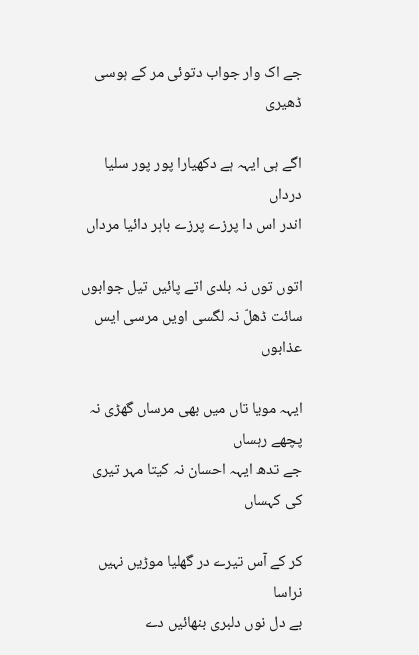جے اک وار جواب دتوئی مر کے ہوسی ڈھیری

اگے ہی ایہہ ہے دکھیارا پور پور سلیا درداں
اندر اس دا پرزے پرزے باہر دائیا مرداں

اتوں توں نہ بلدی اتے پائیں تیل جوابوں
سائت ڈھلّ نہ لگسی اویں مرسی ایس عذابوں

ایہہ مویا تاں میں بھی مرساں گھڑی نہ پچھے رہساں
جے تدھ ایہہ احسان نہ کیتا مہر تیری کی کہساں

کر کے آس تیرے در گھلیا موڑیں نہیں نراسا
بے دل نوں دلبری بنھائیں دے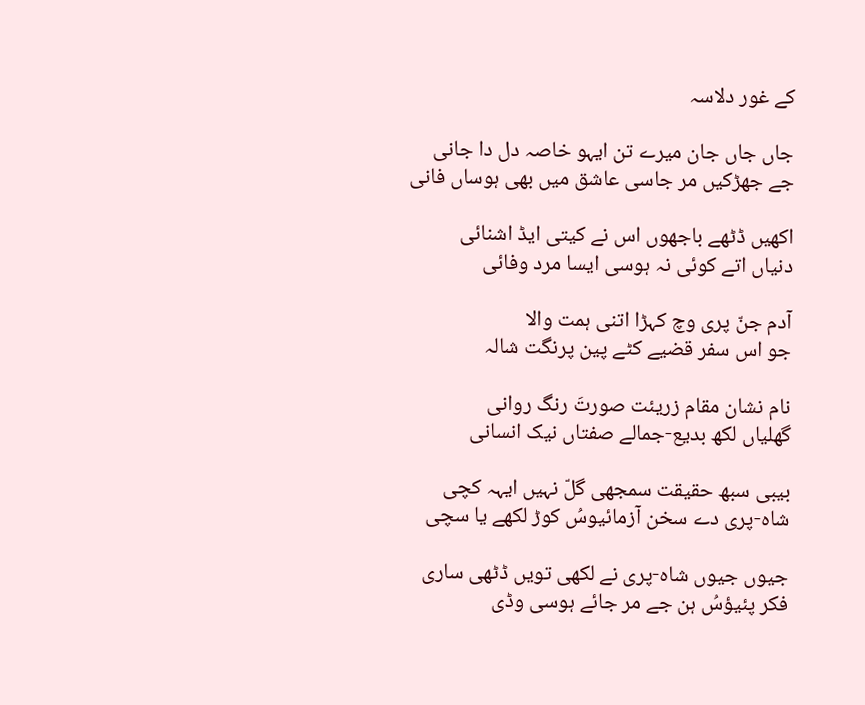کے غور دلاسہ

جاں جاں جان میرے تن ایہو خاصہ دل دا جانی
جے جھڑکیں مر جاسی عاشق میں بھی ہوساں فانی

اکھیں ڈٹھے باجھوں اس نے کیتی ایڈ اشنائی
دنیاں اتے کوئی نہ ہوسی ایسا مرد وفائی

آدم جنّ پری وچ کہڑا اتنی ہمت والا
جو اس سفر قضیے کٹے پین پرنگت شالہ

نام نشان مقام زریئت صورتَ رنگ روانی
گھلیاں لکھ بدیع-جمالے صفتاں نیک انسانی

بیبی سبھ حقیقت سمجھی گلّ نہیں ایہہ کچی
شاہ-پری دے سخن آزمائیوسُ کوڑ لکھے یا سچی

جیوں جیوں شاہ-پری نے لکھی تویں ڈٹھی ساری
فکر پئیؤسُ ہن جے مر جائے ہوسی وڈی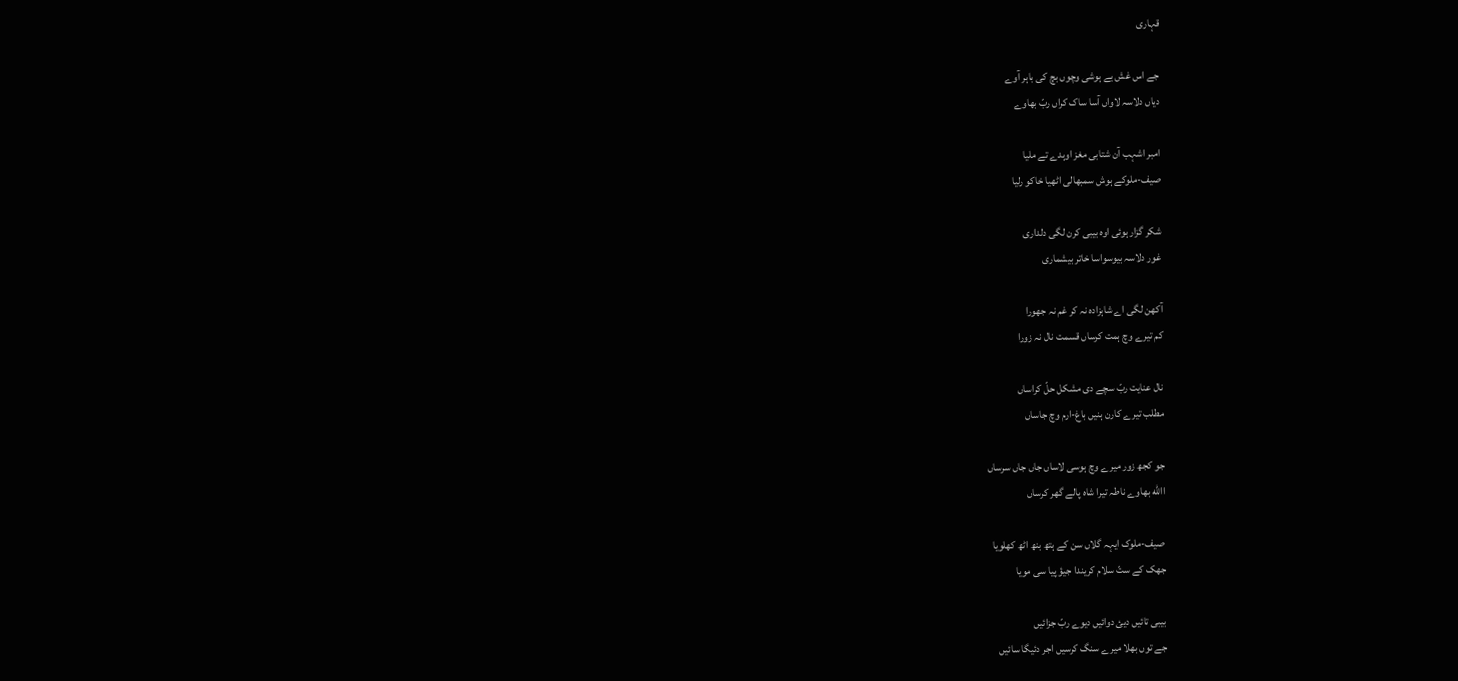قہاری

جے اس غش بے ہوشی وچوں بچ کی باہر آوے
دیاں دلاسہ لاواں آسا ساک کراں ربّ بھاوے

امبر اشہب آن شتابی مغز اوہدے تے ملیا
صیف-ملوکے ہوش سمبھالی اٹھیا خاکو رلیا

شکر گزار ہوئی اوہ بیبی کرن لگی دلداری
غور دلاسہ بیوسواسا خاتر بیشماری

آکھن لگی اے شاہزادہ نہ کر غم نہ جھورا
کم تیرے وچ ہمت کرساں قسمت نال نہ زورا

نال عنایت ربّ سچے دی مشکل حلّ کراساں
مطلب تیرے کارن ہنیں باغ-ارم وچ جاساں

جو کجھ زور میرے وچ ہوسی لاساں جاں جاں سرساں
االله بھاوے ناطہ تیرا شاہ پالے گھر کرساں

صیف-ملوک ایہہ گلاں سن کے ہتھ بنھ اٹھ کھلویا
جھک کے ستّ سلام کریندا جیؤ پیا سی مویا

بیبی تائیں دیئ دوائیں دیوے ربّ جزائیں
جے توں بھلا میرے سنگ کرسیں اجر دئیگا سائیں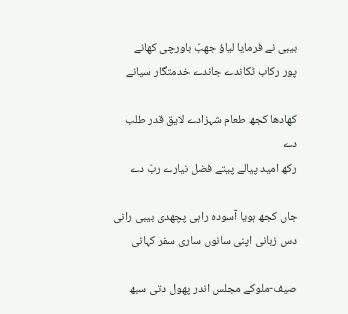بیبی نے فرمایا لیاؤ جھبّ باورچی کھانے
پور رکاب ٹکاندے جاندے خدمتگار سیانے

کھادھا کجھ طعام شہزادے لایق قدر طلب دے
رکھ امید پیالے پیتے فضل نیارے ربّ دے

جاں کجھ ہویا آسودہ راہی پچھدی بیبی رانی
دس زبانی اپنی سانوں ساری سفر کہانی

صیف-ملوکے مجلس اندر پھول دتی سبھ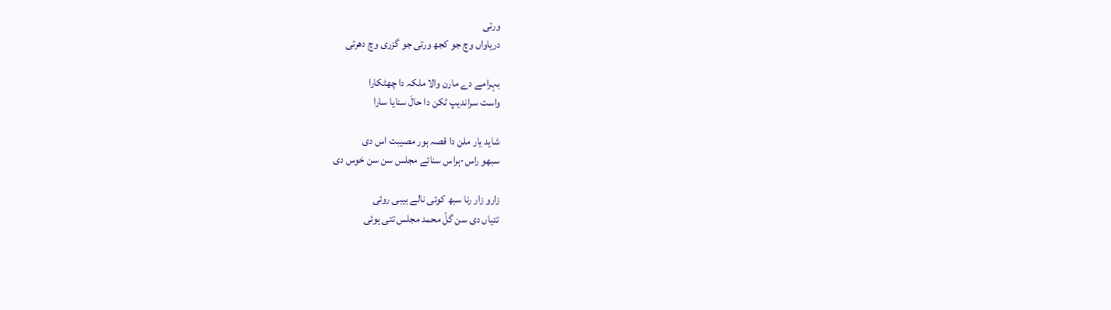ورتی
دریاواں وچ جو کجھ ورتی جو گزری وچ دھرتی

بہرامے دے مارن والا ملکہ دا چھٹکارا
واست سراندیپ ٹکن دا حالَ سنایا سارا

شاید یار ملن دا قصہ ہور مصیبت اس دی
سبھو راس-ہراس سنائے مجلس سن سن خوس دی

زارو زار رنا سبھ کوئی نالے بیبی روئی
تتیاں دی سن گلّ محمد مجلس تتی ہوئی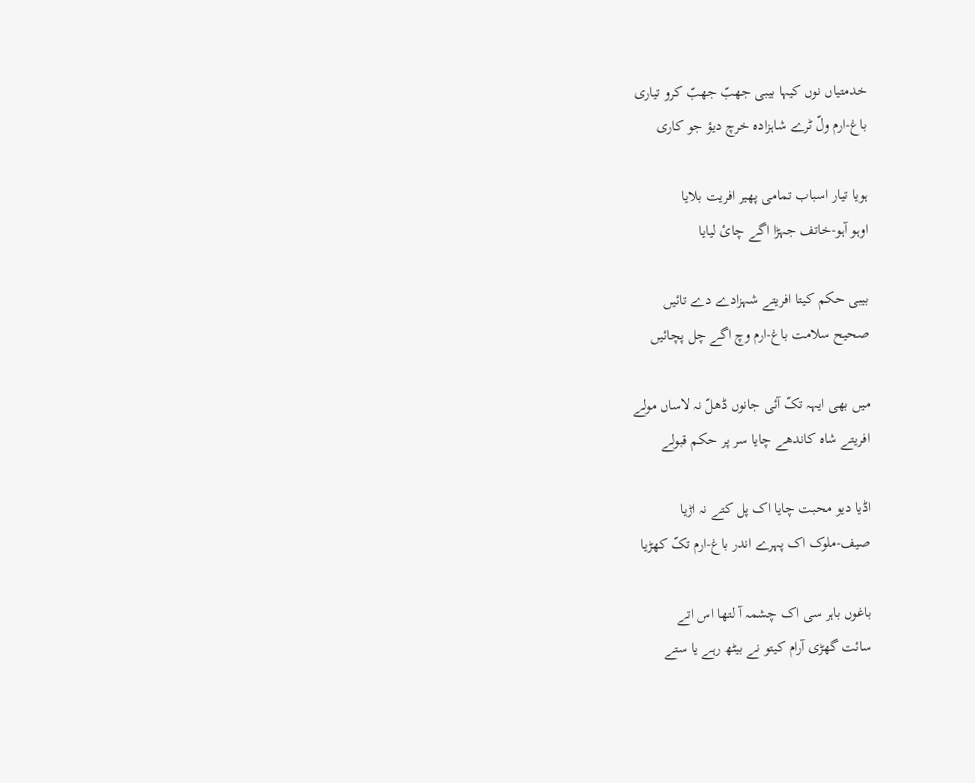خدمتیاں نوں کیہا بیبی جھبّ جھبّ کرو تیاری
باغ-ارم ولّ ٹرے شاہزادہ خرچ دیؤ جو کاری

ہویا تیار اسباب تمامی پھیر افریت بلایا
اوہو آہو-خاتف جہڑا اگے چائ لیایا

بیبی حکم کیتا افریتے شہزادے دے تائیں
صحیح سلامت باغ-ارم وچ اگے چل پچائیں

میں بھی ایہہ تکّ آئی جانوں ڈھلّ نہ لاساں مولے
افریتے شاہ کاندھے چایا سر پر حکم قبولے

اڈیا دیو محبت چایا اک پل کتے نہ اڑیا
صیف-ملوک اک پہرے اندر باغ-ارم تکّ کھڑیا

باغوں باہر سی اک چشمہ آ لتھا اس اتے
سائت گھڑی آرام کیتو نے بیٹھ رہے یا ستے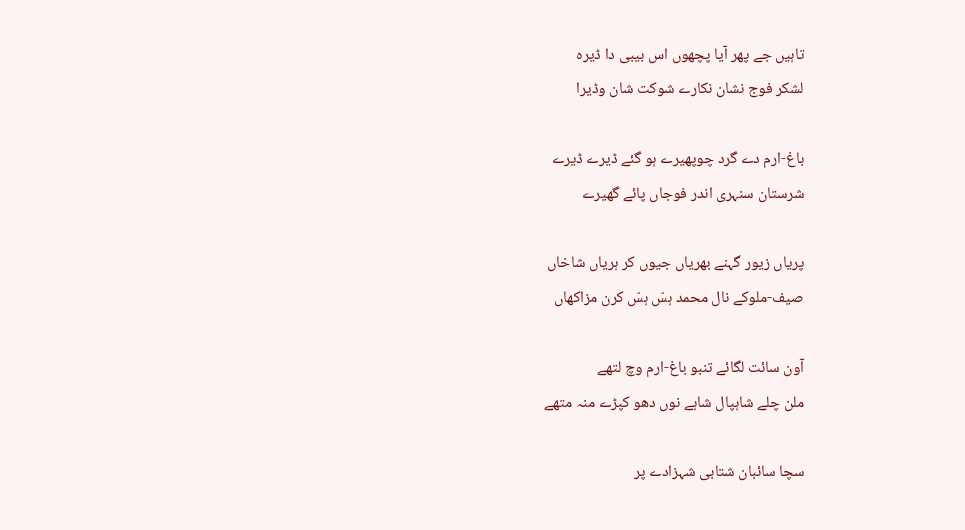تاہیں جے پھر آیا پچھوں اس بیبی دا ڈیرہ
لشکر فوج نشان نکارے شوکت شان وڈیرا

باغ-ارم دے گرد چوپھیرے ہو گئے ڈیرے ڈیرے
شرستان سنہری اندر فوجاں پائے گھیرے

پریاں زیور گہنے بھریاں جیوں کر ہریاں شاخاں
صیف-ملوکے نال محمد ہسّ ہسّ کرن مزاکھاں

آون سائت لگائے تنبو باغ-ارم وچ لتھے
ملن چلے شاہپال شاہے نوں دھو کپڑے منہ متھے

سچا سائبان شتابی شہزادے پر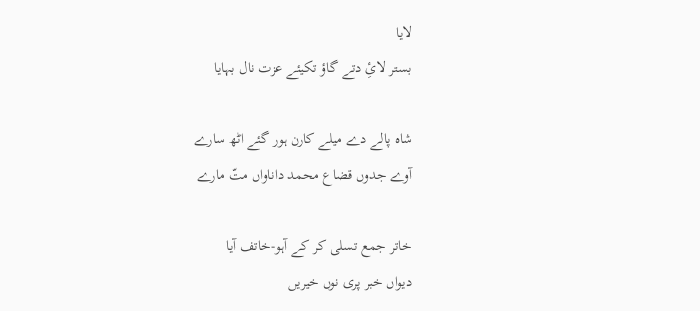لایا
بستر لائِ دتے گاؤ تکیئے عزت نال بہایا

شاہ پالے دے میلے کارن ہور گئے اٹھ سارے
آوے جدوں قضاع محمد داناواں متّ مارے

خاتر جمع تسلی کر کے آہو-خاتف آیا
دیواں خبر پری نوں خیریں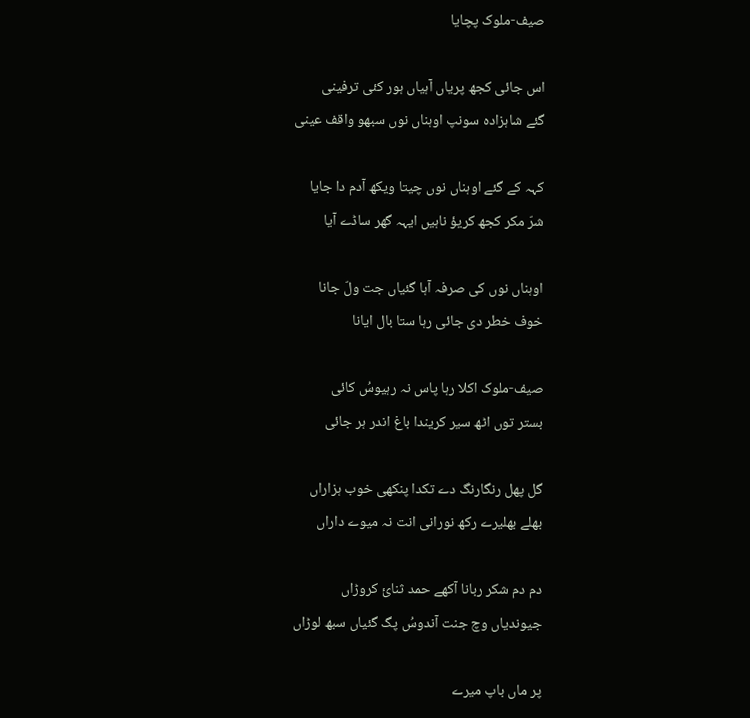صیف-ملوک پچایا

اس جائی کجھ پریاں آہیاں ہور کئی ترفینی
گئے شاہزادہ سونپ اوہناں نوں سبھو واقف عینی

کہہ کے گئے اوہناں نوں چیتا ویکھ آدم دا جایا
شرّ مکر کجھ کریؤ ناہیں ایہہ گھر ساڈے آیا

اوہناں نوں کی صرفہ آہا گئیاں جت ولّ جانا
خوف خطر دی جائی رہا ستا بال ایانا

صیف-ملوک اکلا رہا پاس نہ رہیوسُ کائی
بستر توں اٹھ سیر کریندا باغ اندر ہر جائی

گل پھل رنگارنگ دے تکدا پنکھی خوب ہزاراں
بھلے بھلیرے رکھ نورانی انت نہ میوے داراں

دم دم شکر ربانا آکھے حمد ثنائ کروڑاں
جیوندیاں وچ جنت آندوسُ پگ گئیاں سبھ لوڑاں

پر ماں باپ میرے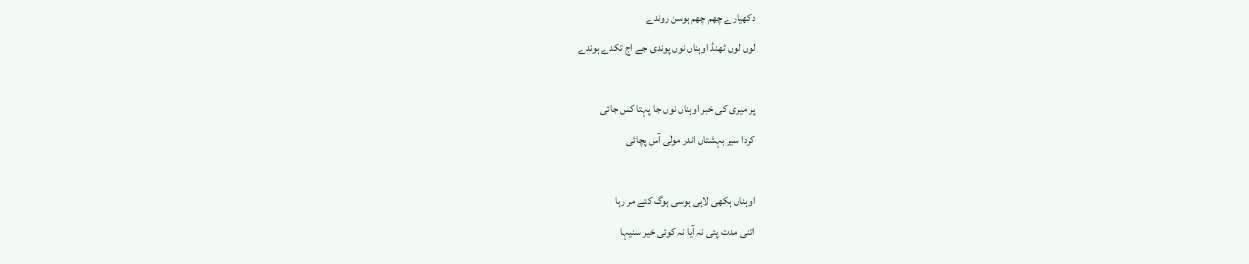دکھیارے چھم چھم ہوسن روندے
لوں لوں ٹھنڈ اوہناں نوں پوندی جے اج تکدے ہوندے

پر میری کی خبر اوہناں نوں جا پہتا کس جائی
کردا سیر بہشتاں اندر مولٰی آس پچائی

اوہناں ہکھی لاہی ہوسی ہوگ کتے مر رہا
اتنی مدت پئی نہ آیا نہ کوئی خیر سنیہا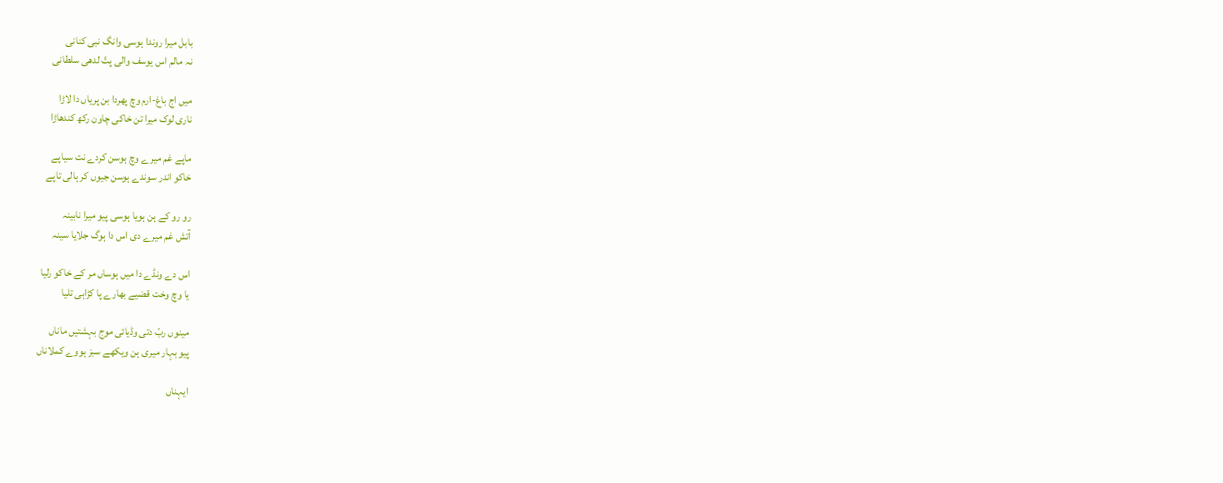بابل میرا روندا ہوسی وانگ نبی کنانی
نہ مالم اس یوسف والی پتّ لدھی سلطانی

میں اج باغ-ارم وچ پھردا بن پریاں دا لاڑا
ناری لوک میرا تن خاکی چاون رکھ کندھاڑا

ماپے غم میرے وچ ہوسن کردے نت سیاپے
خاکو اندر سوندے ہوسن جیوں کر ہالی تاپے

رو رو کے ہن ہویا ہوسی پیو میرا نابینہ
آتش غم میرے دی اس دا ہوگ جلایا سینہ

اس دے ونڈے دا میں ہوساں مر کے خاکو رلیا
یا وچ وخت قضیے بھارے پا کڑاہی تلیا

مینوں ربّ دتی وڈیائی موج بہشتیں ماناں
پیو بہار میری ہن ویکھے سبز ہووے کملاناں

ایہناں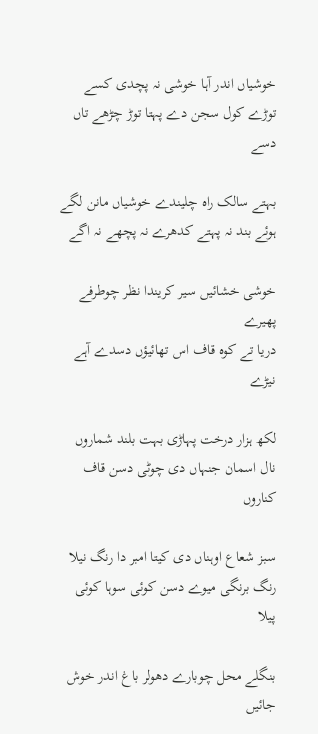خوشیاں اندر آہا خوشی نہ پچدی کسے
توڑے کول سجن دے پہتا توڑ چڑھے تاں دسے

بہتے سالک راہ چلیندے خوشیاں مانن لگے
ہوئے بند نہ پہتے کدھرے نہ پچھے نہ اگے

خوشی خشائیں سیر کریندا نظر چوطرفے پھیرے
دریا تے کوہ قاف اس تھائیؤں دسدے آہے نیڑے

لکھ ہزار درخت پہاڑی بہت بلند شماروں
نال اسمان جنہاں دی چوٹی دسن قاف کناروں

سبز شعاع اوہناں دی کیتا امبر دا رنگ نیلا
رنگ برنگی میوے دسن کوئی سوہا کوئی پیلا

بنگلے محل چوبارے دھولر باغ اندر خوش جائیں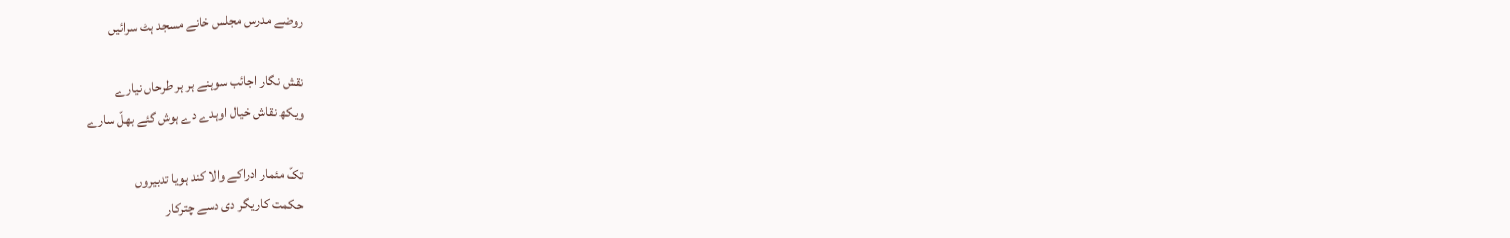روضے مدرس مجلس خانے مسجد ہٹ سرائیں

نقش نگار اجائب سوہنے ہر ہر طرحاں نیارے
ویکھ نقاش خیال اوہدے دے ہوش گئے بھلّ سارے

تکّ مئمار ادراکے والا کند ہویا تدبیروں
حکمت کاریگر دی دسے چترکار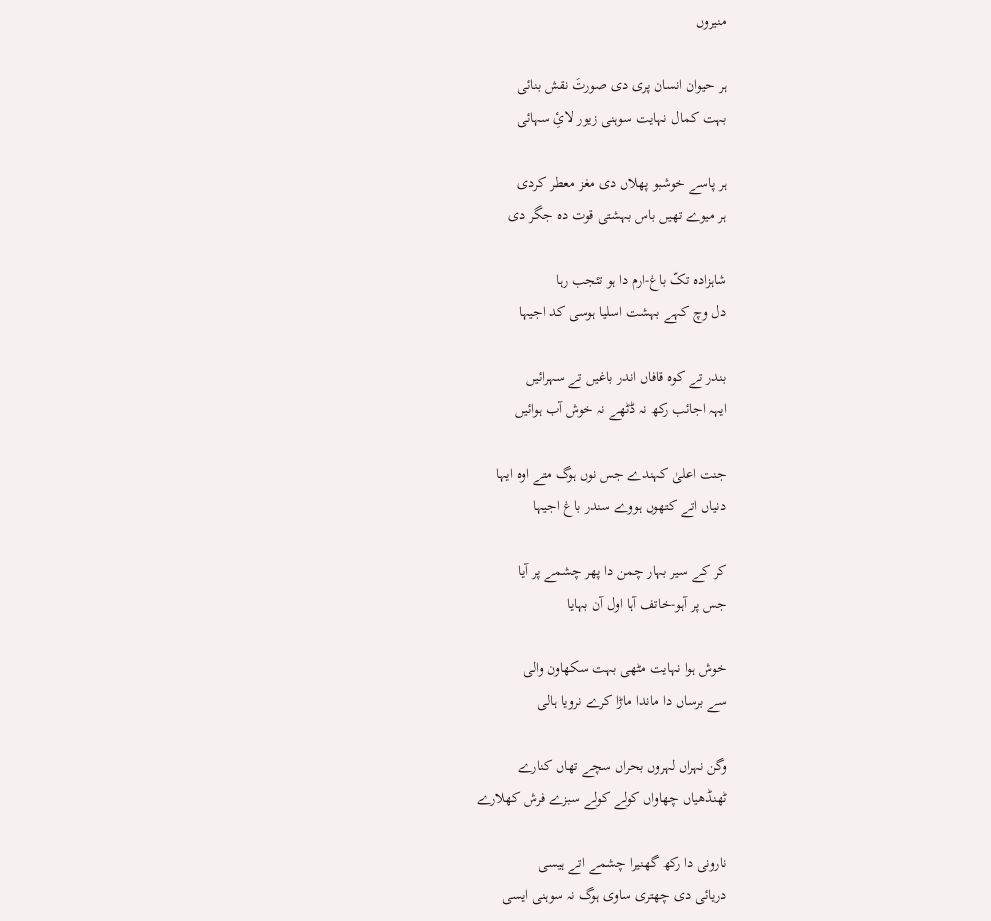منیروں

ہر حیوان انسان پری دی صورتَ نقش بنائی
بہت کمال نہایت سوہنی زیور لائِ سہائی

ہر پاسے خوشبو پھلاں دی مغز معطر کردی
ہر میوے تھیں باس بہشتی قوت دہ جگر دی

شاہزادہ تکّ باغ-ارم دا ہو تئجب رہا
دل وچ کہے بہشت اسلیا ہوسی کد اجیہا

بندر تے کوہ قافاں اندر باغیں تے سہرائیں
ایہہ اجائب رکھ نہ ڈٹھے نہ خوش آب ہوائیں

جنت اعلیٰ کہندے جس نوں ہوگ متے اوہ ایہا
دنیاں اتے کتھوں ہووے سندر باغ اجیہا

کر کے سیر بہار چمن دا پھر چشمے پر آیا
جس پر آہو-خاتف آہا اول آن بہایا

خوش ہوا نہایت مٹھی بہت سکھاون والی
سے برساں دا ماندا ماڑا کرے نرویا ہالی

وگن نہراں لہروں بحراں سچے تھاں کنارے
ٹھنڈھیاں چھاواں کولے کولے سبزے فرش کھلارے

نارونی دا رکھ گھنیرا چشمے اتے ہیسی
دریائی دی چھتری ساوی ہوگ نہ سوہنی ایسی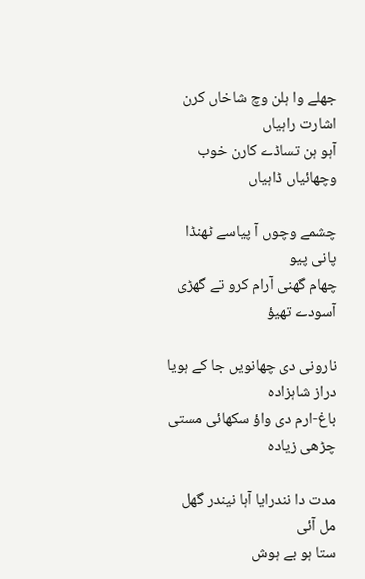جھلے وا ہلن وچ شاخاں کرن اشارت راہیاں
آہو ہن تساڈے کارن خوب وچھائیاں ڈاہیاں

چشمے وچوں آ پیاسے ٹھنڈا پانی پیو
چھام گھنی آرام کرو تے گھڑی آسودے تھیؤ

نارونی دی چھانویں جا کے ہویا دراز شاہزادہ
باغ-ارم دی واؤ سکھائی مستی چڑھی زیادہ

مدت دا نندرایا آہا نیندر گھل مل آئی
ستا ہو بے ہوش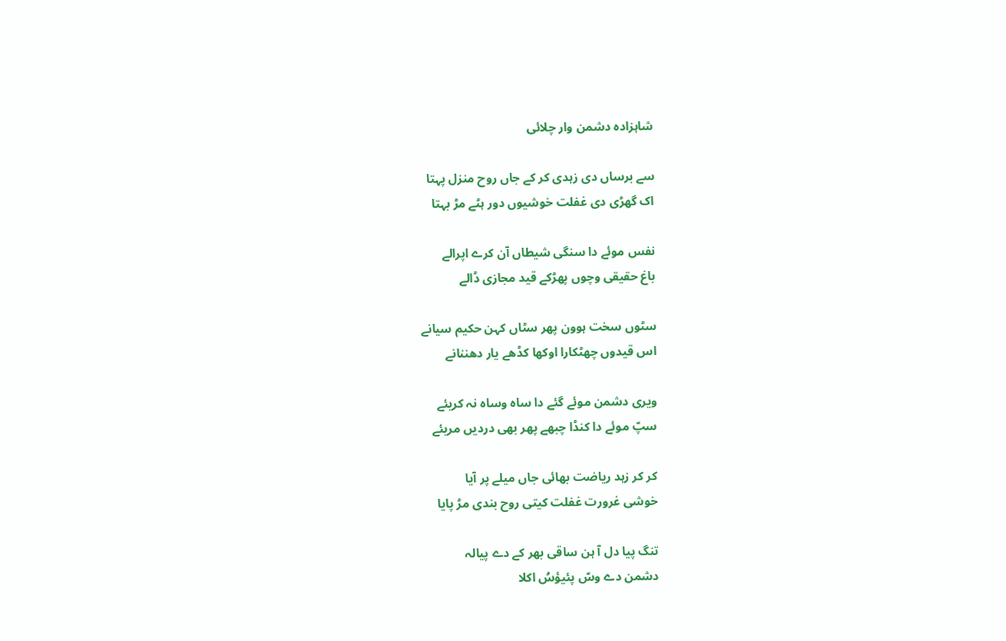شاہزادہ دشمن وار چلائی

سے برساں دی زہدی کر کے جاں روح منزل پہتا
اک گھڑی دی غفلت خوشیوں دور ہٹے مڑ بہتا

نفس موئے دا سنگی شیطاں آن کرے اپرالے
باغ حقیقی وچوں پھڑکے قید مجازی ڈالے

سٹوں سخت ہوون پھر سٹاں کہن حکیم سیانے
اس قیدوں چھٹکارا اوکھا کڈھے یار دھننانے

ویری دشمن موئے گئے دا ساہ وساہ نہ کریئے
سپّ موئے دا کنڈا چبھے پھر بھی دردیں مریئے

کر کر زہد ریاضت بھائی جاں میلے پر آیا
خوشی غرورت غفلت کیتی روح بندی مڑ پایا

تنگ پیا دل آ ہن ساقی بھر کے دے پیالہ
دشمن دے وسّ پئیؤسُ اکلا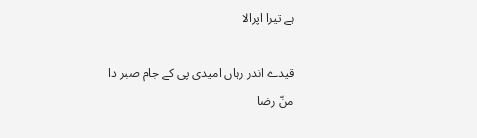ہے تیرا اپرالا

قیدے اندر رہاں امیدی پی کے جام صبر دا
منّ رضا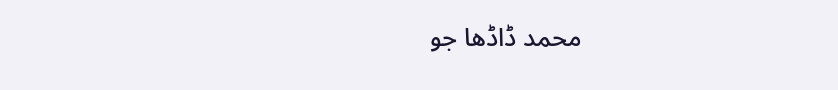محمد ڈاڈھا جو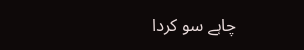چاہے سو کردا